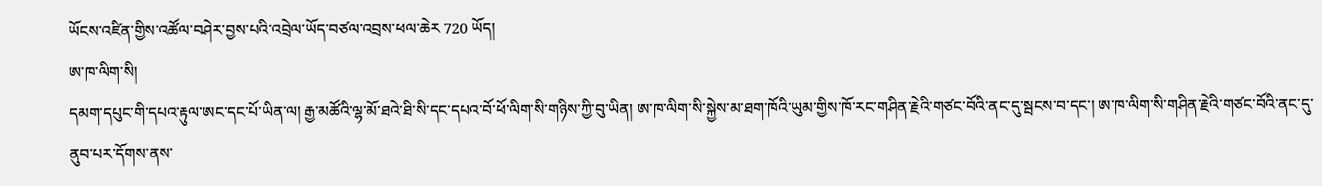ཡོངས་འཛིན་གྱིས་འཚོལ་བཤེར་བྱས་པའི་འབྲེལ་ཡོད་བཙལ་འབྲས་ཕལ་ཆེར 720 ཡོད།
ཨ་ཁ་ལིག་སི།
དམག་དཔུང་གི་དཔའ་རྟུལ་ཨང་དང་པོ་ཡིན་ལ། རྒྱ་མཚོའི་ལྷ་མོ་ཐའེ་ཐི་སི་དང་དཔའ་བོ་ཕོ་ལིག་སི་གཉིས་ཀྱི་བུ་ཡིན། ཨ་ཁ་ལིག་སི་སྐྱེས་མ་ཐག་ཁོའི་ཡུམ་གྱིས་ཁོ་རང་གཤིན་རྗེའི་གཙང་བོའི་ནང་དུ་སྦངས་བ་དང་། ཨ་ཁ་ལིག་སི་གཤིན་རྗེའི་གཙང་བོའི་ནང་དུ་ནུབ་པར་དོགས་ནས་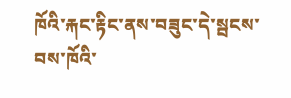ཁོའི་རྐང་རྟིང་ནས་བཟུང་དེ་སྦངས་བས་ཁོའི་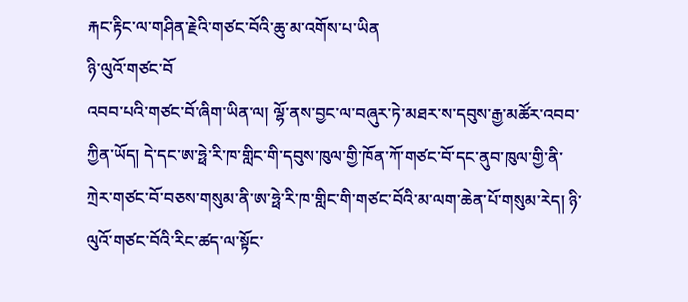རྐང་རྟིང་ལ་གཤིན་རྗེའི་གཙང་བོའི་ཆུ་མ་འགོས་པ་ཡིན
ཉི་ལུའོ་གཙང་བོ
འབབ་པའི་གཙང་བོ་ཞིག་ཡིན་ལ། ལྷོ་ནས་བྱང་ལ་བཞུར་ཏེ་མཐར་ས་དབུས་རྒྱ་མཚོར་འབབ་ཀྱིན་ཡོད། དེ་དང་ཨ་ཧྥེ་རི་ཁ་གླིང་གི་དབུས་ཁུལ་གྱི་ཁོན་ཀོ་གཙང་བོ་དང་ནུབ་ཁུལ་གྱི་ནི་ཀྲེར་གཙང་བོ་བཅས་གསུམ་ནི་ཨ་ཧྥེ་རི་ཁ་གླིང་གི་གཙང་བོའི་མ་ལག་ཆེན་པོ་གསུམ་རེད། ཉི་ལུའོ་གཙང་བོའི་རིང་ཚད་ལ་སྟོང་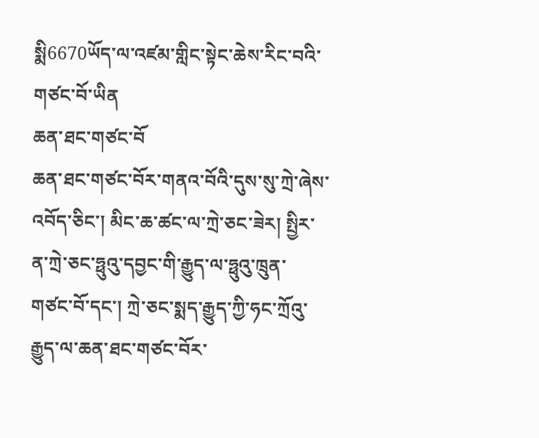སྨི6670ཡོད་ལ་འཛམ་གླིང་སྟེང་ཆེས་རིང་བའི་གཙང་བོ་ཡིན
ཆན་ཐང་གཙང་བོ
ཆན་ཐང་གཙང་བོར་གནའ་བོའི་དུས་སུ་ཀྲེ་ཞེས་འབོད་ཅིང་། མིང་ཆ་ཚང་ལ་ཀྲེ་ཅང་ཟེར། སྤྱིར་ན་ཀྲེ་ཅང་ཧྥུའུ་དབྱང་གི་རྒྱུད་ལ་ཧྥུའུ་ཁྲུན་གཙང་བོ་དང་། ཀྲེ་ཅང་སྨད་རྒྱུད་ཀྱི་ཧང་ཀྲོའུ་རྒྱུད་ལ་ཆན་ཐང་གཙང་བོར་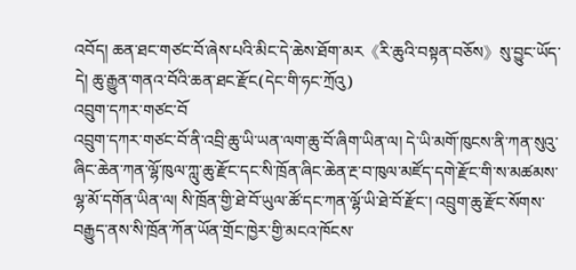འབོད། ཆན་ཐང་གཙང་བོ་ཞེས་པའི་མིང་དེ་ཆེས་ཐོག་མར《རི་ཆུའི་བསྟན་བཅོས》སུ་བྱུང་ཡོད་དེ། ཆུ་རྒྱུན་གནའ་བོའི་ཆན་ཐང་རྫོང(དེང་གི་ཧང་ཀྲོའུ)
འབྲུག་དཀར་གཙང་བོ
འབྲུག་དཀར་གཙང་བོ་ནི་འབྲི་ཆུ་ཡི་ཡན་ལག་ཆུ་བོ་ཞིག་ཡིན་ལ། དེ་ཡི་མགོ་ཁུངས་ནི་ཀན་སུའུ་ཞིང་ཆེན་ཀན་ལྷོ་ཁུལ་ཀླུ་ཆུ་རྫོང་དང་སི་ཁྲོན་ཞིང་ཆེན་རྔ་བ་ཁུལ་མཛོད་དགེ་རྫོང་གི་ས་མཚམས་ལྷ་མོ་དགོན་ཡིན་ལ། སི་ཁྲོན་གྱི་ཐེ་བོ་ཡུལ་ཚོ་དང་ཀན་ལྷོ་ཡི་ཐེ་བོ་རྫོང་། འབྲུག་ཆུ་རྫོང་སོགས་བརྒྱུད་ནས་སི་ཁྲོན་ཀོན་ཡོན་གྲོང་ཁྱེར་གྱི་མངའ་ཁོངས་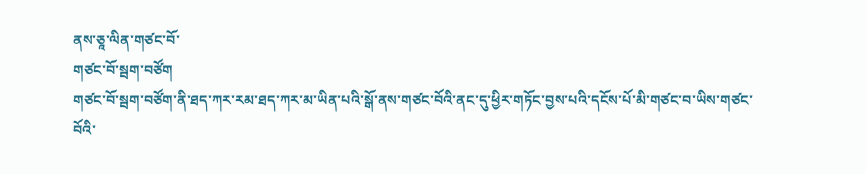ནས་ཅཱ་ལིན་གཙང་བོ་
གཙང་བོ་སྦག་བཙོག
གཙང་བོ་སྦག་བཙོག་ནི་ཐད་ཀར་རམ་ཐད་ཀར་མ་ཡིན་པའི་སྒོ་ནས་གཙང་བོའི་ནང་དུ་ཕྱིར་གཏོང་བྱས་པའི་དངོས་པོ་མི་གཙང་བ་ཡིས་གཙང་བོའི་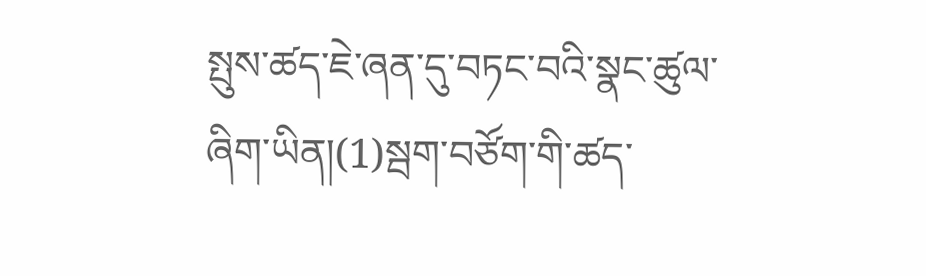སྤུས་ཚད་ཇེ་ཞན་དུ་བཏང་བའི་སྣང་ཚུལ་ཞིག་ཡིན།(1)སྦག་བཙོག་གི་ཚད་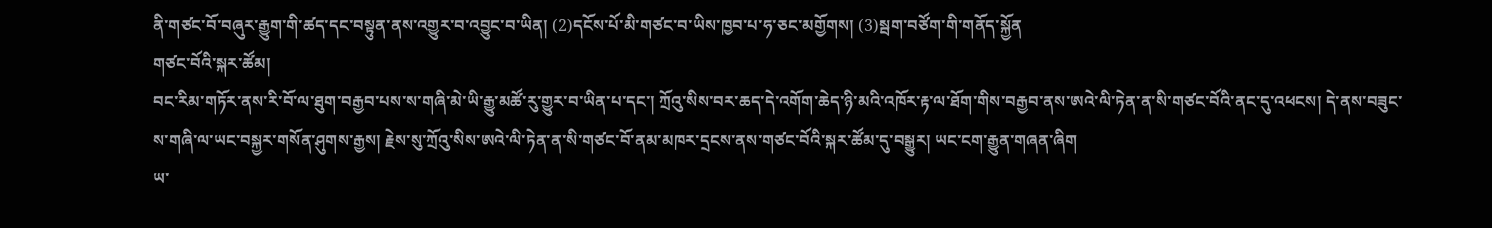ནི་གཙང་བོ་བཞུར་རྒྱུག་གི་ཚད་དང་བསྟུན་ནས་འགྱུར་བ་འབྱུང་བ་ཡིན། (2)དངོས་པོ་མི་གཙང་བ་ཡིས་ཁྱབ་པ་ཧ་ཅང་མགྱོགས། (3)སྦག་བཙོག་གི་གནོད་སྐྱོན
གཙང་བོའི་སྐར་ཚོམ།
བང་རིམ་གཏོར་ནས་རི་བོ་ལ་ཐུག་བརྒྱབ་པས་ས་གཞི་མེ་ཡི་རྒྱུ་མཚོ་རུ་གྱུར་བ་ཡིན་པ་དང་། ཀྲོའུ་སིས་བར་ཆད་དེ་འགོག་ཆེད་ཉི་མའི་འཁོར་རྟ་ལ་ཐོག་གིས་བརྒྱབ་ནས་ཨའེ་ལི་ཏེན་ན་སི་གཙང་བོའི་ནང་དུ་འཕངས། དེ་ནས་བཟུང་ས་གཞི་ལ་ཡང་བསྐྱར་གསོན་ཤུགས་རྒྱས། རྗེས་སུ་ཀྲོའུ་སིས་ཨའེ་ལི་ཏེན་ན་སི་གཙང་བོ་ནམ་མཁར་དྲངས་ནས་གཙང་བོའི་སྐར་ཚོམ་དུ་བསྒྱུར། ཡང་ངག་རྒྱུན་གཞན་ཞིག
ཡ་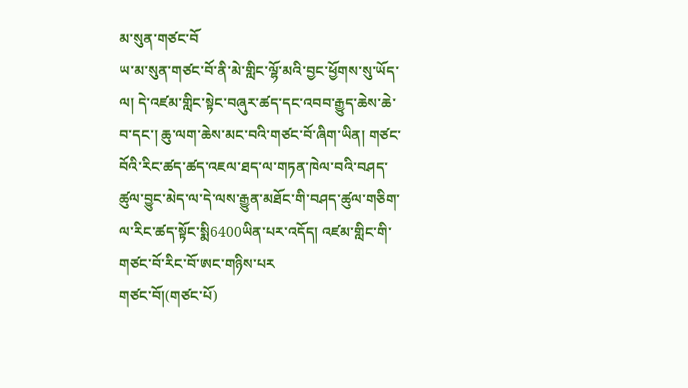མ་སུན་གཙང་བོ
ཡ་མ་སུན་གཙང་བོ་ནི་མེ་གླིང་ལྷོ་མའི་བྱང་ཕྱོགས་སུ་ཡོད་ལ། དེ་འཛམ་གླིང་སྟེང་བཞུར་ཚད་དང་འབབ་རྒྱུད་ཆེས་ཆེ་བ་དང་། ཆུ་ལག་ཆེས་མང་བའི་གཙང་བོ་ཞིག་ཡིན། གཙང་བོའི་རིང་ཚད་ཚད་འཇལ་ཐད་ལ་གཏན་ཁེལ་བའི་བཤད་ཚུལ་བྱུང་མེད་ལ་དེ་ལས་རྒྱུན་མཐོང་གི་བཤད་ཚུལ་གཅིག་ལ་རིང་ཚད་སྟོང་སྨི6400ཡིན་པར་འདོད། འཛམ་གླིང་གི་གཙང་བོ་རིང་བོ་ཨང་གཉིས་པར
གཙང་བོ།(གཙང་པོ)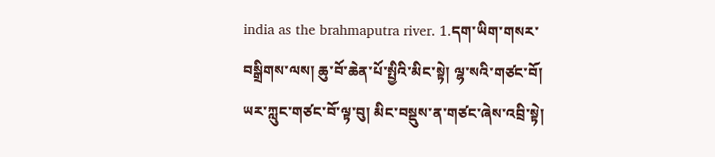india as the brahmaputra river. 1.དག་ཡིག་གསར་བསྒྲིགས་ལས། ཆུ་བོ་ཆེན་པོ་སྤྱིའི་མིང་སྟེ། ལྷ་སའི་གཙང་བོ། ཡར་ཀླུང་གཙང་བོ་ལྟ་བུ། མིང་བསྡུས་ན་གཙང་ཞེས་འབྲི་སྟེ།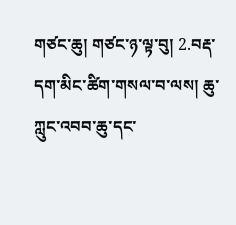གཙང་ཆུ། གཙང་ཉ་ལྟ་བུ། 2.བརྡ་དག་མིང་ཚིག་གསལ་བ་ལས། ཆུ་ཀླུང་འབབ་ཆུ་དང་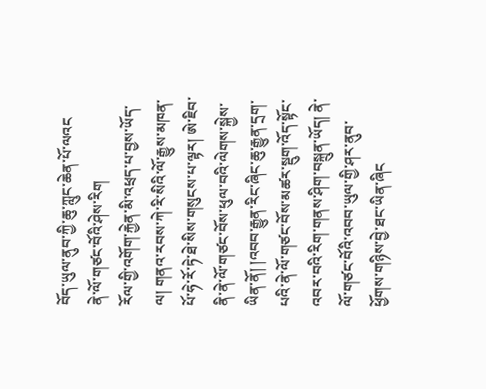བོད་ཡུལ་ནུབ་ཀྱི་ཆུ་ཀླུང་ཆེན་པོ་ལའང
ནེ་ལོ་གཙང་བོའི་ཤེས་རིག
རོལ་གྱི་འགོག་རྐྱེན་མི་འཕྲད་པ་བྱས་ཡོད་ལ། གནའ་རབས་ཀེ་རི་སིའི་ལོ་རྒྱུས་མཁན་པོ་ཧེ་རོ་ཏེ་ཐེ་སིས་གསུངས་པ་ལྟར། ཨེ་ཇིབ་ནི་ནེ་ལོ་གཙང་བོས་ཕུལ་བའི་ལེགས་སྐྱེས་ཡིན་ནོ། །འབབ་རྒྱུན་རིང་ཞིང་ཆུ་རྒྱུན་དྲག་པའི་ནེ་ལོ་གཙང་བོས་མཚར་སྡུག་འོད་སྟོང་འབར་བའི་རིག་གནས་ཤིག་བསྐྲུན་ཡོད། ནེ་ལོ་གཙང་བོའི་འབབ་ཡུལ་གྱི་ཤར་ནུབ་ཕྱོགས་གཉིས་བྱེ་ཐང་ཡིན་ཞིང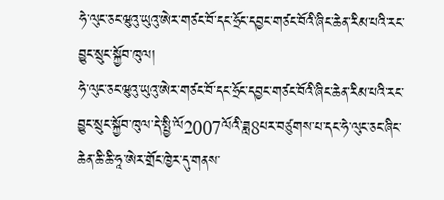ཧེ་ལུང་ཅང་ཝུའུ་ཡུའུ་ཨེར་གཙང་བོ་དང་ཧྲོང་དབྱང་གཙང་བོའི་ཞིང་ཆེན་རིམ་པའི་རང་བྱུང་སྲུང་སྐྱོབ་ཁུལ།
ཧེ་ལུང་ཅང་ཝུའུ་ཡུའུ་ཨེར་གཙང་བོ་དང་ཧྲོང་དབྱང་གཙང་བོའི་ཞིང་ཆེན་རིམ་པའི་རང་བྱུང་སྲུང་སྐྱོབ་ཁུལ་དེ་སྤྱི་ལོ2007ལོའི་ཟླ8པར་བཙུགས་པ་དང་ཧེ་ལུང་ཅང་ཞིང་ཆེན་ཆི་ཆི་ཧཱ་ཨེར་གྲོང་ཁྱེར་དུ་གནས་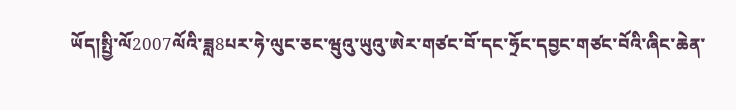ཡོད།སྤྱི་ལོ2007ལོའི་ཟླ8པར་ཧེ་ལུང་ཅང་ཝུའུ་ཡུའུ་ཨེར་གཙང་བོ་དང་ཧྲོང་དབྱང་གཙང་བོའི་ཞིང་ཆེན་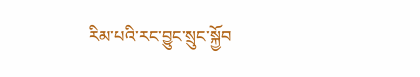རིམ་པའི་རང་བྱུང་སྲུང་སྐྱོབ